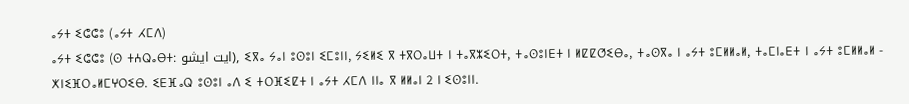ⴰⵢⵜ ⵉⵛⵛⵓ (ⴰⵢⵜ ⵃⵎⴷ)
ⴰⵢⵜ ⵉⵛⵛⵓ (ⵙ ⵜⵄⵕⴰⴱⵜ: ايت ايشو), ⵉⴳⴰ ⵢⴰⵏ ⵓⵙⵓⵏ ⵉⵎⵓⵏⵏ, ⵢⵉⵍⵉ ⴳ ⵜⴳⵔⴰⵡⵜ ⵏ ⵜⴰⴳⵣⵉⵔⵜ, ⵜⴰⵙⵓⵏⴹⵜ ⵏ ⵍⵇⵇⵚⵉⴱⴰ, ⵜⴰⵙⴳⴰ ⵏ ⴰⵢⵜ ⵓⵎⵍⵍⴰⵍ, ⵜⴰⵎⵏⴰⴹⵜ ⵏ ⴰⵢⵜ ⵓⵎⵍⵍⴰⵍ - ⵅⵏⵉⴼⵔⴰⵍⵎⵖⵔⵉⴱ. ⵉⴹⴼⴰⵕ ⵓⵙⵓⵏ ⴰⴷ ⵉ ⵜⵔⴼⵉⵇⵜ ⵏ ⴰⵢⵜ ⵃⵎⴷ ⵏⵏⴰ ⴳ ⵍⵍⴰⵏ 2 ⵏ ⵉⵙⵓⵏⵏ.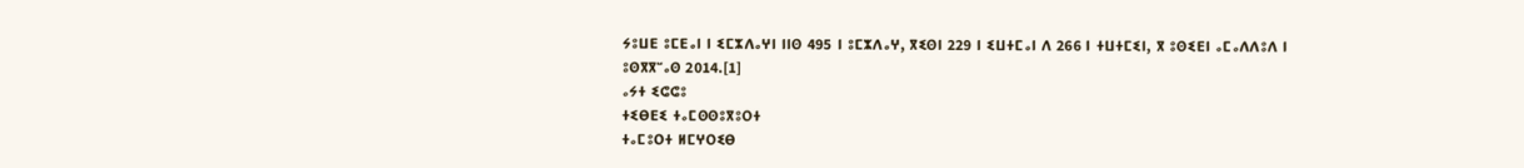ⵢⵓⵡⴹ ⵓⵎⴹⴰⵏ ⵏ ⵉⵎⵣⴷⴰⵖⵏ ⵏⵏⵙ 495 ⵏ ⵓⵎⵣⴷⴰⵖ, ⴳⵉⵙⵏ 229 ⵏ ⵉⵡⵜⵎⴰⵏ ⴷ 266 ⵏ ⵜⵡⵜⵎⵉⵏ, ⴳ ⵓⵙⵉⴹⵏ ⴰⵎⴰⴷⴷⵓⴷ ⵏ ⵓⵙⴳⴳⵯⴰⵙ 2014.[1]
ⴰⵢⵜ ⵉⵛⵛⵓ
ⵜⵉⴱⴹⵉ ⵜⴰⵎⵙⵙⵓⴳⵓⵔⵜ
ⵜⴰⵎⵓⵔⵜ ⵍⵎⵖⵔⵉⴱ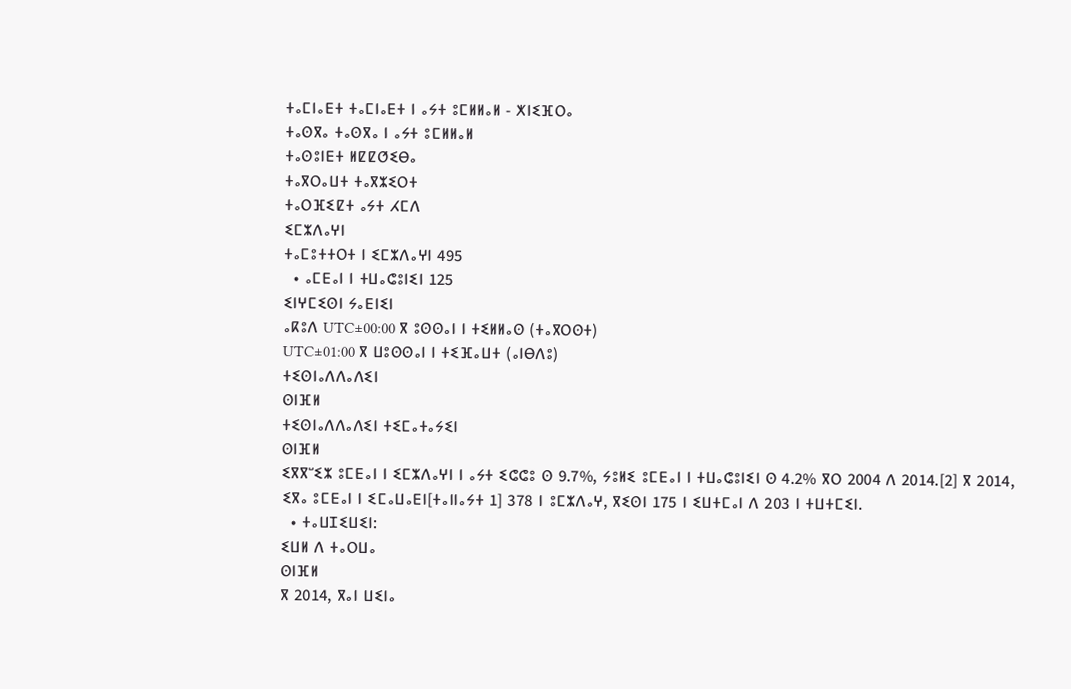ⵜⴰⵎⵏⴰⴹⵜ ⵜⴰⵎⵏⴰⴹⵜ ⵏ ⴰⵢⵜ ⵓⵎⵍⵍⴰⵍ - ⵅⵏⵉⴼⵔⴰ
ⵜⴰⵙⴳⴰ ⵜⴰⵙⴳⴰ ⵏ ⴰⵢⵜ ⵓⵎⵍⵍⴰⵍ
ⵜⴰⵙⵓⵏⴹⵜ ⵍⵇⵇⵚⵉⴱⴰ
ⵜⴰⴳⵔⴰⵡⵜ ⵜⴰⴳⵣⵉⵔⵜ
ⵜⴰⵔⴼⵉⵇⵜ ⴰⵢⵜ ⵃⵎⴷ
ⵉⵎⵣⴷⴰⵖⵏ
ⵜⴰⵎⵓⵜⵜⵔⵜ ⵏ ⵉⵎⵣⴷⴰⵖⵏ 495
  • ⴰⵎⴹⴰⵏ ⵏ ⵜⵡⴰⵛⵓⵏⵉⵏ 125
ⵉⵏⵖⵎⵉⵙⵏ ⵢⴰⴹⵏⵉⵏ
ⴰⴽⵓⴷ UTC±00:00 ⴳ ⵓⵙⵙⴰⵏ ⵏ ⵜⵉⵍⵍⴰⵙ (ⵜⴰⴳⵔⵙⵜ)
UTC±01:00 ⴳ ⵡⵓⵙⵙⴰⵏ ⵏ ⵜⵉⴼⴰⵡⵜ (ⴰⵏⴱⴷⵓ)
ⵜⵉⵙⵏⴰⴷⴷⴰⴷⵉⵏ
ⵙⵏⴼⵍ
ⵜⵉⵙⵏⴰⴷⴷⴰⴷⵉⵏ ⵜⵉⵎⴰⵜⴰⵢⵉⵏ
ⵙⵏⴼⵍ
ⵉⴳⴳⵯⵉⵣ ⵓⵎⴹⴰⵏ ⵏ ⵉⵎⵣⴷⴰⵖⵏ ⵏ ⴰⵢⵜ ⵉⵛⵛⵓ ⵙ 9.7%, ⵢⵓⵍⵉ ⵓⵎⴹⴰⵏ ⵏ ⵜⵡⴰⵛⵓⵏⵉⵏ ⵙ 4.2% ⴳⵔ 2004 ⴷ 2014.[2] ⴳ 2014, ⵉⴳⴰ ⵓⵎⴹⴰⵏ ⵏ ⵉⵎⴰⵡⴰⴹⵏ[ⵜⴰⵏⵏⴰⵢⵜ 1] 378 ⵏ ⵓⵎⵣⴷⴰⵖ, ⴳⵉⵙⵏ 175 ⵏ ⵉⵡⵜⵎⴰⵏ ⴷ 203 ⵏ ⵜⵡⵜⵎⵉⵏ.
  • ⵜⴰⵡⵊⵉⵡⵉⵏ:
ⵉⵡⵍ ⴷ ⵜⴰⵔⵡⴰ
ⵙⵏⴼⵍ
ⴳ 2014, ⴳⴰⵏ ⵡⵉⵏⴰ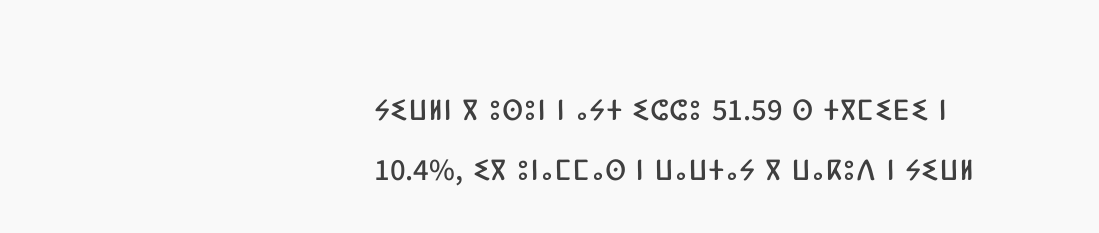ⵢⵉⵡⵍⵏ ⴳ ⵓⵙⵓⵏ ⵏ ⴰⵢⵜ ⵉⵛⵛⵓ 51.59 ⵙ ⵜⴳⵎⵉⴹⵉ ⵏ 10.4%, ⵉⴳ ⵓⵏⴰⵎⵎⴰⵙ ⵏ ⵡⴰⵡⵜⴰⵢ ⴳ ⵡⴰⴽⵓⴷ ⵏ ⵢⵉⵡⵍ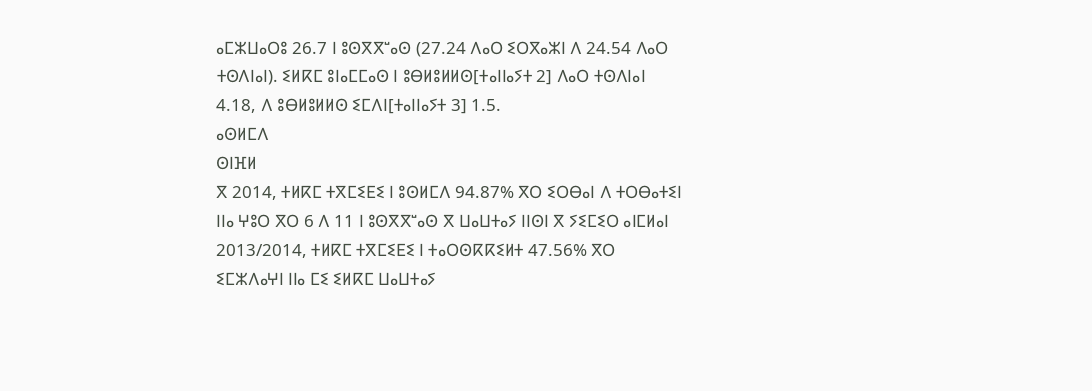ⴰⵎⵣⵡⴰⵔⵓ 26.7 ⵏ ⵓⵙⴳⴳⵯⴰⵙ (27.24 ⴷⴰⵔ ⵉⵔⴳⴰⵣⵏ ⴷ 24.54 ⴷⴰⵔ ⵜⵙⴷⵏⴰⵏ). ⵉⵍⴽⵎ ⵓⵏⴰⵎⵎⴰⵙ ⵏ ⵓⴱⵍⵓⵍⵍⵙ[ⵜⴰⵏⵏⴰⵢⵜ 2] ⴷⴰⵔ ⵜⵙⴷⵏⴰⵏ 4.18, ⴷ ⵓⴱⵍⵓⵍⵍⵙ ⵉⵎⴷⵏ[ⵜⴰⵏⵏⴰⵢⵜ 3] 1.5.
ⴰⵙⵍⵎⴷ
ⵙⵏⴼⵍ
ⴳ 2014, ⵜⵍⴽⵎ ⵜⴳⵎⵉⴹⵉ ⵏ ⵓⵙⵍⵎⴷ 94.87% ⴳⵔ ⵉⵔⴱⴰⵏ ⴷ ⵜⵔⴱⴰⵜⵉⵏ ⵏⵏⴰ ⵖⵓⵔ ⴳⵔ 6 ⴷ 11 ⵏ ⵓⵙⴳⴳⵯⴰⵙ ⴳ ⵡⴰⵡⵜⴰⵢ ⵏⵏⵙⵏ ⴳ ⵢⵉⵎⵉⵔ ⴰⵏⵎⵍⴰⵏ 2013/2014, ⵜⵍⴽⵎ ⵜⴳⵎⵉⴹⵉ ⵏ ⵜⴰⵔⵙⴽⴽⵉⵍⵜ 47.56% ⴳⵔ ⵉⵎⵣⴷⴰⵖⵏ ⵏⵏⴰ ⵎⵉ ⵉⵍⴽⵎ ⵡⴰⵡⵜⴰⵢ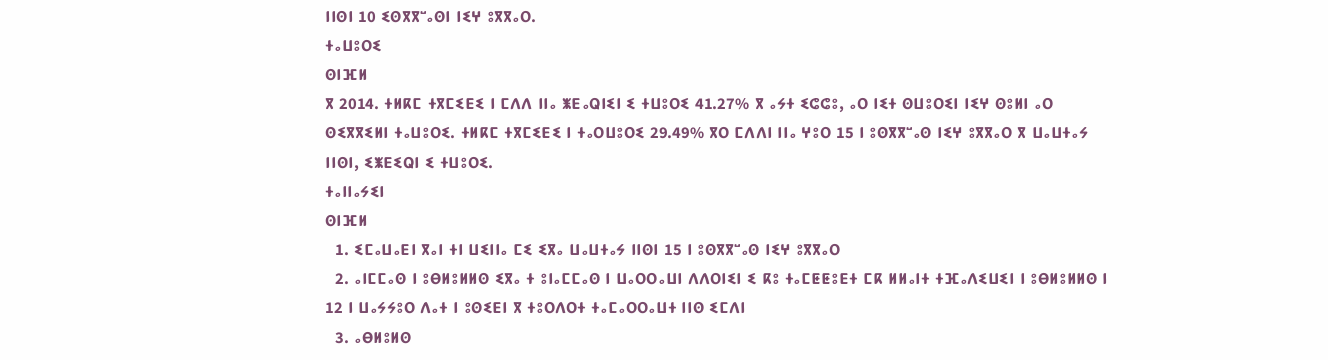ⵏⵏⵙⵏ 10 ⵉⵙⴳⴳⵯⴰⵙⵏ ⵏⵉⵖ ⵓⴳⴳⴰⵔ.
ⵜⴰⵡⵓⵔⵉ
ⵙⵏⴼⵍ
ⴳ 2014. ⵜⵍⴽⵎ ⵜⴳⵎⵉⴹⵉ ⵏ ⵎⴷⴷ ⵏⵏⴰ ⵥⴹⴰⵕⵏⵉⵏ ⵉ ⵜⵡⵓⵔⵉ 41.27% ⴳ ⴰⵢⵜ ⵉⵛⵛⵓ, ⴰⵔ ⵏⵉⵜ ⵙⵡⵓⵔⵉⵏ ⵏⵉⵖ ⵙⵓⵍⵏ ⴰⵔ ⵙⵉⴳⴳⵉⵍⵏ ⵜⴰⵡⵓⵔⵉ. ⵜⵍⴽⵎ ⵜⴳⵎⵉⴹⵉ ⵏ ⵜⴰⵔⵡⵓⵔⵉ 29.49% ⴳⵔ ⵎⴷⴷⵏ ⵏⵏⴰ ⵖⵓⵔ 15 ⵏ ⵓⵙⴳⴳⵯⴰⵙ ⵏⵉⵖ ⵓⴳⴳⴰⵔ ⴳ ⵡⴰⵡⵜⴰⵢ ⵏⵏⵙⵏ, ⵉⵥⴹⵉⵕⵏ ⵉ ⵜⵡⵓⵔⵉ.
ⵜⴰⵏⵏⴰⵢⵉⵏ
ⵙⵏⴼⵍ
  1. ⵉⵎⴰⵡⴰⴹⵏ ⴳⴰⵏ ⵜⵏ ⵡⵉⵏⵏⴰ ⵎⵉ ⵉⴳⴰ ⵡⴰⵡⵜⴰⵢ ⵏⵏⵙⵏ 15 ⵏ ⵓⵙⴳⴳⵯⴰⵙ ⵏⵉⵖ ⵓⴳⴳⴰⵔ
  2. ⴰⵏⵎⵎⴰⵙ ⵏ ⵓⴱⵍⵓⵍⵍⵙ ⵉⴳⴰ ⵜ ⵓⵏⴰⵎⵎⴰⵙ ⵏ ⵡⴰⵔⵔⴰⵡⵏ ⴷⴷⵔⵏⵉⵏ ⵉ ⴽⵓ ⵜⴰⵎⵟⵟⵓⴹⵜ ⵎⴽ ⵍⵍⴰⵏⵜ ⵜⴼⴰⴷⵉⵡⵉⵏ ⵏ ⵓⴱⵍⵓⵍⵍⵙ ⵏ 12 ⵏ ⵡⴰⵢⵢⵓⵔ ⴷⴰⵜ ⵏ ⵓⵙⵉⴹⵏ ⴳ ⵜⵓⵔⴷⵔⵜ ⵜⴰⵎⴰⵔⵔⴰⵡⵜ ⵏⵏⵙ ⵉⵎⴷⵏ
  3. ⴰⴱⵍⵓⵍⵙ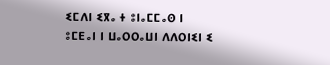ⵉⵎⴷⵏ ⵉⴳⴰ ⵜ ⵓⵏⴰⵎⵎⴰⵙ ⵏ ⵓⵎⴹⴰⵏ ⵏ ⵡⴰⵔⵔⴰⵡⵏ ⴷⴷⵔⵏⵉⵏ ⵉ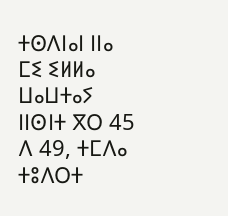ⵜⵙⴷⵏⴰⵏ ⵏⵏⴰ ⵎⵉ ⵉⵍⵍⴰ ⵡⴰⵡⵜⴰⵢ ⵏⵏⵙⵏⵜ ⴳⵔ 45 ⴷ 49, ⵜⵎⴷⴰ ⵜⵓⴷⵔⵜ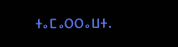ⵜⴰⵎⴰⵔⵔⴰⵡⵜ.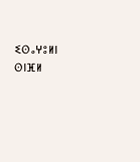ⵉⵙⴰⵖⵓⵍⵏ
ⵙⵏⴼⵍ